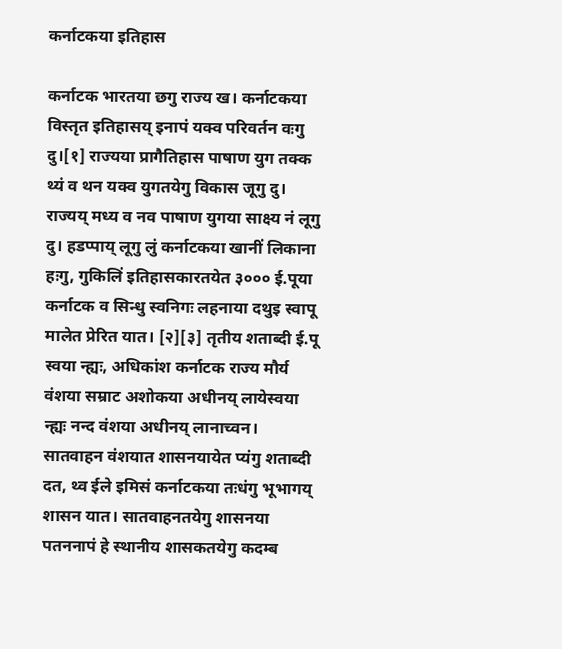कर्नाटकया इतिहास

कर्नाटक भारतया छगु राज्य ख। कर्नाटकया विस्तृत इतिहासय् इनापं यक्व परिवर्तन वःगु दु।[१] राज्यया प्रागैतिहास पाषाण युग तक्क थ्यं व थन यक्व युगतयेगु विकास जूगु दु। राज्यय् मध्य व नव पाषाण युगया साक्ष्य नं लूगु दु। हडप्पाय् लूगु लुं कर्नाटकया खानीं लिकाना हःगु, गुकिलिं इतिहासकारतयेत ३००० ई.पूया कर्नाटक व सिन्धु स्वनिगः लहनाया दथुइ स्वापू मालेत प्रेरित यात। [२][३] तृतीय शताब्दी ई.पू स्वया न्ह्यः, अधिकांश कर्नाटक राज्य मौर्य वंशया सम्राट अशोकया अधीनय् लायेस्वया न्ह्यः नन्द वंशया अधीनय् लानाच्वन। सातवाहन वंशयात शासनयायेत प्यंगु शताब्दी दत, थ्व ईले इमिसं कर्नाटकया तःधंगु भूभागय् शासन यात। सातवाहनतयेगु शासनया पतननापं हे स्थानीय शासकतयेगु कदम्ब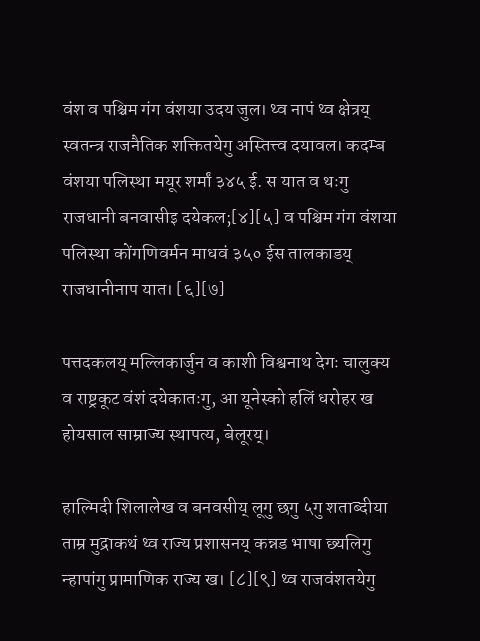वंश व पश्चिम गंग वंशया उदय जुल। थ्व नापं थ्व क्षेत्रय् स्वतन्त्र राजनैतिक शक्तितयेगु अस्तित्त्व दयावल। कदम्ब वंशया पलिस्था मयूर शर्मां ३४५ ई. स यात व थःगु राजधानी बनवासीइ दयेकल;[४][५] व पश्चिम गंग वंशया पलिस्था कोंगणिवर्मन माधवं ३५० ईस तालकाडय् राजधानीनाप यात। [६][७]

पत्तदकलय् मल्लिकार्जुन व काशी विश्वनाथ देगः चालुक्य व राष्ट्रकूट वंशं दयेकातःगु, आ यूनेस्को हलिं धरोहर ख
होयसाल साम्राज्य स्थापत्य, बेलूरय्।

हाल्मिदी शिलालेख व बनवसीय् लूगु छगु ५गु शताब्दीया ताम्र मुद्राकथं थ्व राज्य प्रशासनय् कन्नड भाषा छ्यलिगु न्हापांगु प्रामाणिक राज्य ख। [८][९] थ्व राजवंशतयेगु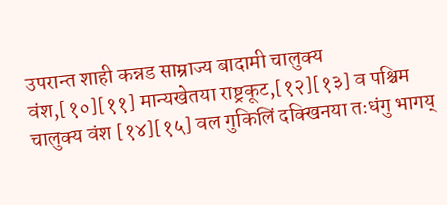उपरान्त शाही कन्नड साम्राज्य बादामी चालुक्य वंश,[१०][११] मान्यखेतया राष्ट्रकूट,[१२][१३] व पश्चिम चालुक्य वंश [१४][१५] वल गुकिलिं दक्खिनया तःधंगु भागय्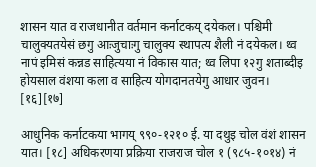शासन यात व राजधानीत वर्तमान कर्नाटकय् दयेकल। पश्चिमी चालुक्यतयेसं छगु आःजुचाःगु चालुक्य स्थापत्य शैली नं दयेकल। थ्व नापं इमिसं कन्नड साहित्यया नं विकास यात; थ्व लिपा १२गु शताब्दीइ होयसाल वंशया कला व साहित्य योगदानतयेगु आधार जुवन। [१६][१७]

आधुनिक कर्नाटकया भागय् ९९०-१२१० ई. या दथुइ चोल वंशं शासन यात। [१८] अधिकरणया प्रक्रिया राजराज चोल १ (९८५-१०१४) नं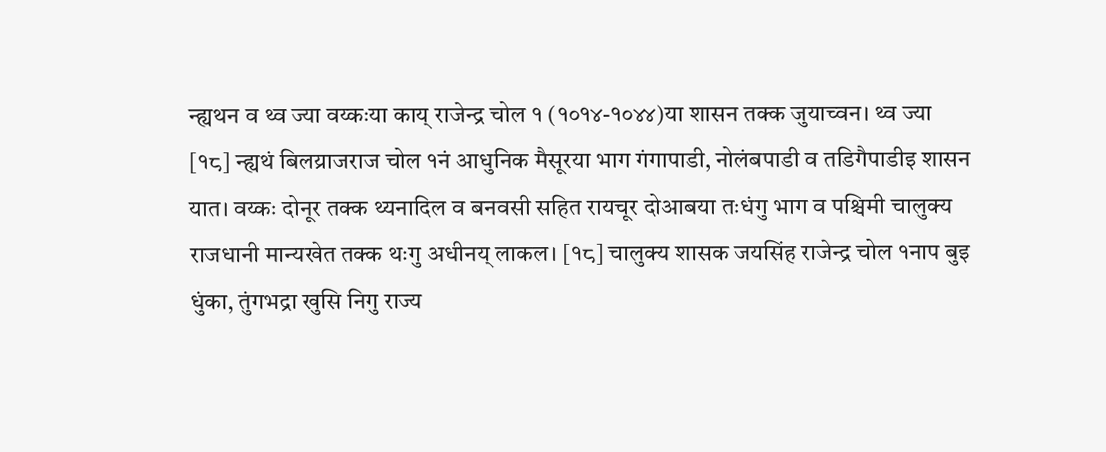न्ह्यथन व थ्व ज्या वय्कःया काय् राजेन्द्र चोल १ (१०१४-१०४४)या शासन तक्क जुयाच्वन। थ्व ज्या [१८] न्ह्यथं बिलय्राजराज चोल १नं आधुनिक मैसूरया भाग गंगापाडी, नोलंबपाडी व तडिगैपाडीइ शासन यात। वय्कः दोनूर तक्क थ्यनादिल व बनवसी सहित रायचूर दोआबया तःधंगु भाग व पश्चिमी चालुक्य राजधानी मान्यखेत तक्क थःगु अधीनय् लाकल। [१८] चालुक्य शासक जयसिंह राजेन्द्र चोल १नाप बुइ धुंका, तुंगभद्रा खुसि निगु राज्य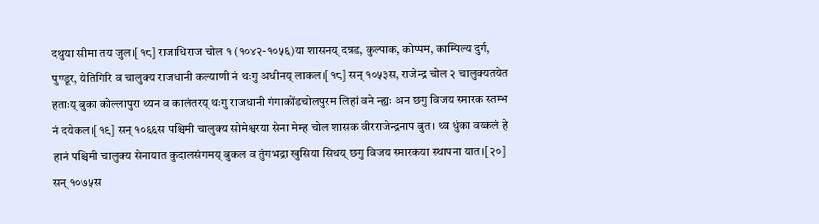दथुया सीमा तय जुल।[१८] राजाधिराज चोल १ (१०४२-१०५६)या शासनय् दन्नड, कुल्पाक, कोप्पम, काम्पिल्य दुर्ग, पुण्डूर, येतिगिरि व चालुक्य राजधानी कल्याणी नं थःगु अधीनय् लाकल।[१८] सन् १०५३स, राजेन्द्र चोल २ चालुक्यतयेत हताःय् बुका कोल्लापुरा थ्यन व कालंतरय् थःगु राजधानी गंगाकोंडचोलपुरम लिहां वने न्ह्यः अन छगु विजय स्मारक स्तम्भ नं दयेकल।[१९] सन् १०६६स पश्चिमी चालुक्य सोमेश्वरया सेना मेम्ह चोल शासक वीरराजेन्द्रनाप बुत। थ्व धुंका वय्कलं हे हानं पश्चिमी चालुक्य सेनायात कुदालसंगमय् बुकल व तुंगभद्रा खुसिया सिथय् छगु विजय स्मारकया स्थापना यात।[२०] सन् १०७५स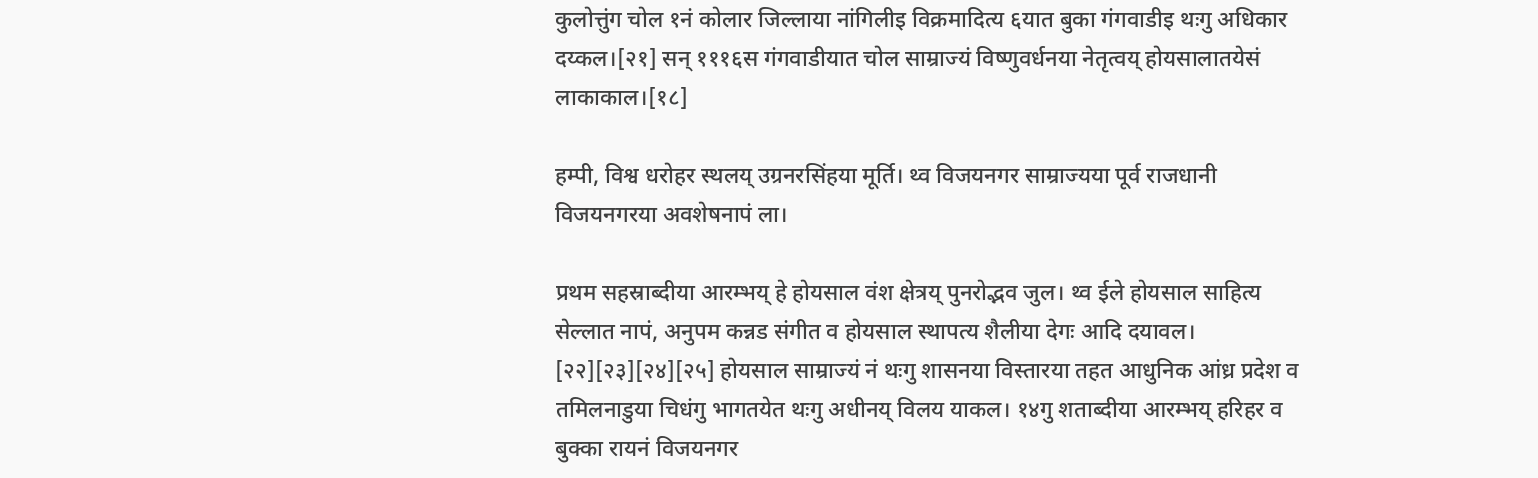कुलोत्तुंग चोल १नं कोलार जिल्लाया नांगिलीइ विक्रमादित्य ६यात बुका गंगवाडीइ थःगु अधिकार दय्कल।[२१] सन् १११६स गंगवाडीयात चोल साम्राज्यं विष्णुवर्धनया नेतृत्वय् होयसालातयेसं लाकाकाल।[१८]

हम्पी, विश्व धरोहर स्थलय् उग्रनरसिंहया मूर्ति। थ्व विजयनगर साम्राज्यया पूर्व राजधानी विजयनगरया अवशेषनापं ला।

प्रथम सहस्राब्दीया आरम्भय् हे होयसाल वंश क्षेत्रय् पुनरोद्भव जुल। थ्व ईले होयसाल साहित्य सेल्लात नापं, अनुपम कन्नड संगीत व होयसाल स्थापत्य शैलीया देगः आदि दयावल। [२२][२३][२४][२५] होयसाल साम्राज्यं नं थःगु शासनया विस्तारया तहत आधुनिक आंध्र प्रदेश व तमिलनाडुया चिधंगु भागतयेत थःगु अधीनय् विलय याकल। १४गु शताब्दीया आरम्भय् हरिहर व बुक्का रायनं विजयनगर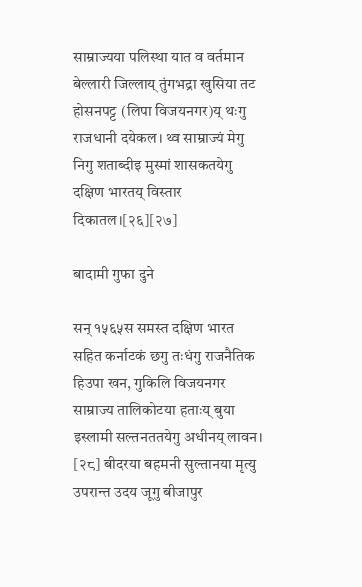साम्राज्यया पलिस्था यात व वर्तमान बेल्लारी जिल्लाय् तुंगभद्रा खुसिया तट होसनपट्ट (लिपा विजयनगर)य् थःगु राजधानी दयेकल। थ्व साम्राज्यं मेगु निगु शताब्दीइ मुस्मां शासकतयेगु दक्षिण भारतय् विस्तार दिकातल।[२६][२७]

बादामी गुफा दुने

सन् १५६५स समस्त दक्षिण भारत सहित कर्नाटकं छगु तःधंगु राजनैतिक हिउपा खन, गुकिलि विजयनगर साम्राज्य तालिकोटया हताःय् बुया इस्लामी सल्तनततयेगु अधीनय् लावन। [२८] बीदरया बहमनी सुल्तानया मृत्यु उपरान्त उदय जूगु बीजापुर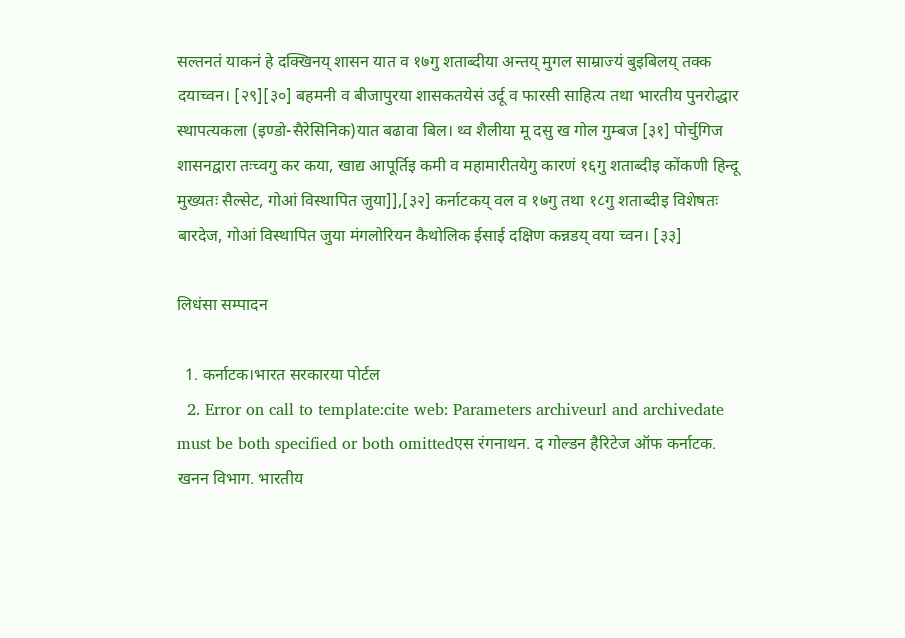सल्तनतं याकनं हे दक्खिनय् शासन यात व १७गु शताब्दीया अन्तय् मुगल साम्राज्यं बुइबिलय् तक्क दयाच्वन। [२९][३०] बहमनी व बीजापुरया शासकतयेसं उर्दू व फारसी साहित्य तथा भारतीय पुनरोद्धार स्थापत्यकला (इण्डो-सैरेसिनिक)यात बढावा बिल। थ्व शैलीया मू दसु ख गोल गुम्बज [३१] पोर्चुगिज शासनद्वारा तःच्वगु कर कया, खाद्य आपूर्तिइ कमी व महामारीतयेगु कारणं १६गु शताब्दीइ कोंकणी हिन्दू मुख्यतः सैल्सेट, गोआं विस्थापित जुया]],[३२] कर्नाटकय् वल व १७गु तथा १८गु शताब्दीइ विशेषतः बारदेज, गोआं विस्थापित जुया मंगलोरियन कैथोलिक ईसाई दक्षिण कन्नडय् वया च्वन। [३३]

लिधंसा सम्पादन

  1. कर्नाटक।भारत सरकारया पोर्टल
  2. Error on call to template:cite web: Parameters archiveurl and archivedate must be both specified or both omittedएस रंगनाथन. द गोल्डन हैरिटेज ऑफ कर्नाटक. खनन विभाग. भारतीय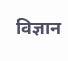विज्ञान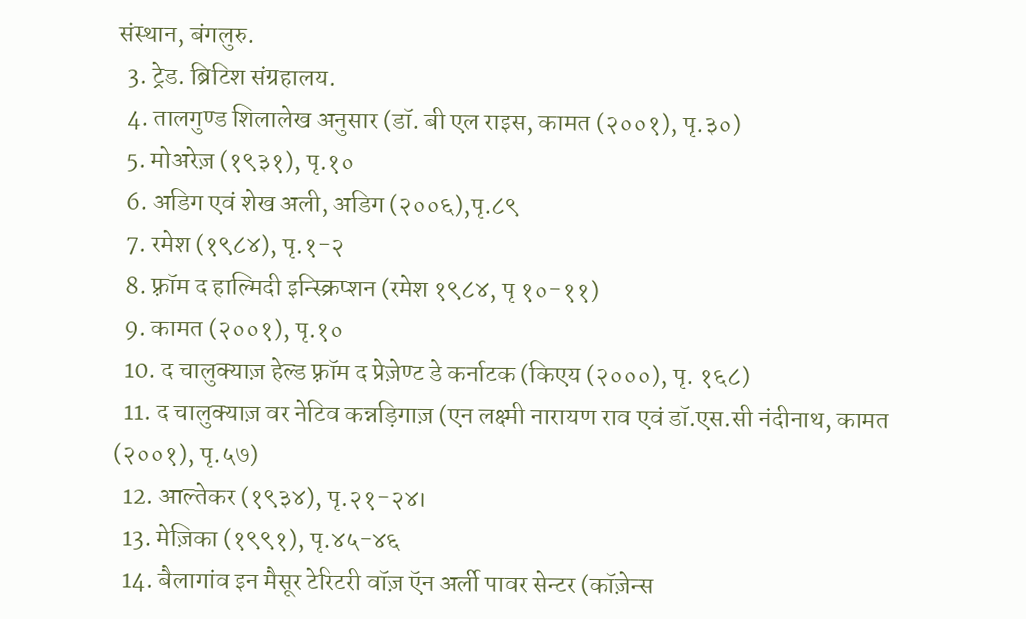संस्थान, बंगलुरु.
  3. ट्रेड. ब्रिटिश संग्रहालय.
  4. तालगुण्ड शिलालेख अनुसार (डॉ. बी एल राइस, कामत (२००१), पृ.३०)
  5. मोअरेज़ (१९३१), पृ.१०
  6. अडिग एवं शेख अली, अडिग (२००६),पृ.८९
  7. रमेश (१९८४), पृ.१-२
  8. फ़्रॉम द हाल्मिदी इन्स्क्रिप्शन (रमेश १९८४, पृ १०-११)
  9. कामत (२००१), पृ.१०
  10. द चालुक्याज़ हेल्ड फ़्रॉम द प्रेज़ेण्ट डे कर्नाटक (किएय (२०००), पृ. १६८)
  11. द चालुक्याज़ वर नेटिव कन्नड़िगाज़ (एन लक्ष्मी नारायण राव एवं डॉ.एस.सी नंदीनाथ, कामत (२००१), पृ.५७)
  12. आल्तेकर (१९३४), पृ.२१-२४।
  13. मेज़िका (१९९१), पृ.४५-४६
  14. बैलागांव इन मैसूर टेरिटरी वॉज़ ऍन अर्ली पावर सेन्टर (कॉज़ेन्स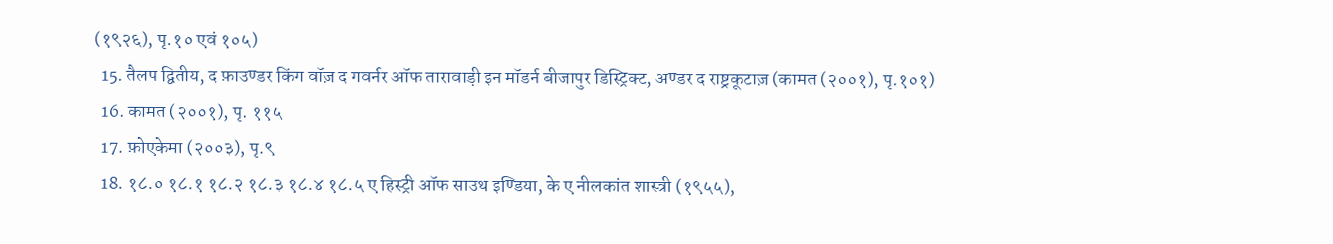(१९२६), पृ.१० एवं १०५)
  15. तैलप द्वितीय, द फ़ाउण्डर किंग वॉज़ द गवर्नर ऑफ तारावाड़ी इन मॉडर्न बीजापुर डिस्ट्रिक्ट, अण्डर द राष्ट्रकूटाज़ (कामत (२००१), पृ.१०१)
  16. कामत (२००१), पृ. ११५
  17. फ़ोएकेमा (२००३), पृ.९
  18. १८.० १८.१ १८.२ १८.३ १८.४ १८.५ ए हिस्ट्री ऑफ साउथ इण्डिया, के ए नीलकांत शास्त्री (१९५५),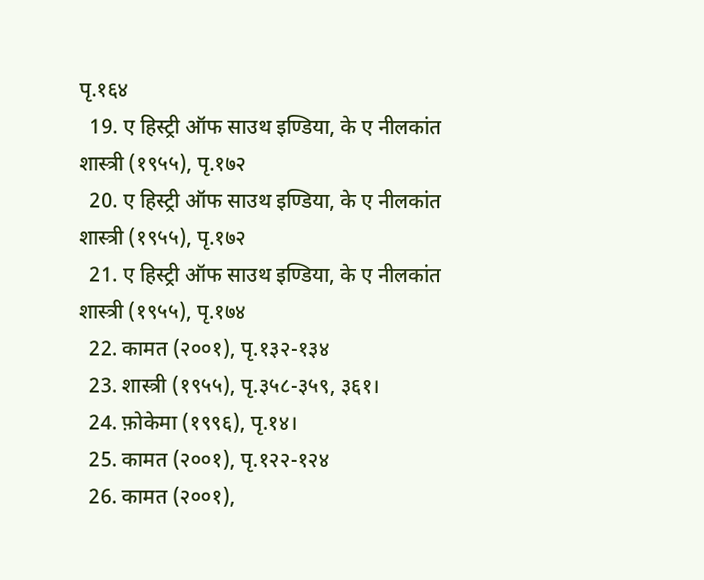पृ.१६४
  19. ए हिस्ट्री ऑफ साउथ इण्डिया, के ए नीलकांत शास्त्री (१९५५), पृ.१७२
  20. ए हिस्ट्री ऑफ साउथ इण्डिया, के ए नीलकांत शास्त्री (१९५५), पृ.१७२
  21. ए हिस्ट्री ऑफ साउथ इण्डिया, के ए नीलकांत शास्त्री (१९५५), पृ.१७४
  22. कामत (२००१), पृ.१३२-१३४
  23. शास्त्री (१९५५), पृ.३५८-३५९, ३६१।
  24. फ़ोकेमा (१९९६), पृ.१४।
  25. कामत (२००१), पृ.१२२-१२४
  26. कामत (२००१),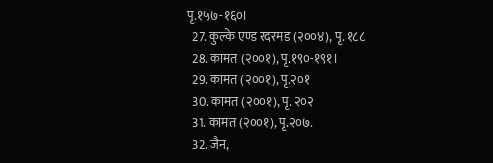पृ.१५७-१६०।
  27. कुल्के एण्ड रदरमड (२००४), पृ. १८८
  28. कामत (२००१), पृ.१९०-१९१।
  29. कामत (२००१), पृ.२०१
  30. कामत (२००१), पृ. २०२
  31. कामत (२००१), पृ.२०७.
  32. जैन,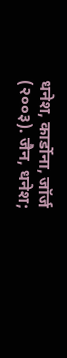धनेश, कार्डोना, जॉर्ज (२००३). जैन, धनेश;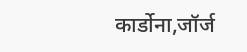कार्डोना,जॉर्ज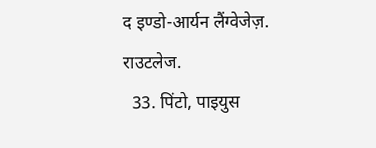द इण्डो-आर्यन लैंग्वेजेज़. राउटलेज.
  33. पिंटो, पाइयुस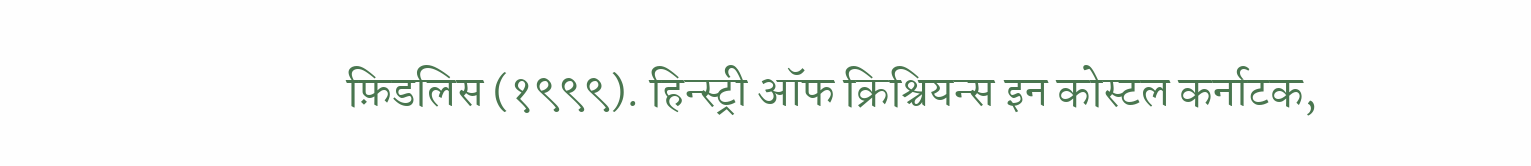फ़िडलिस (१९९९). हिन्स्ट्री ऑफ क्रिश्चियन्स इन कोस्टल कर्नाटक,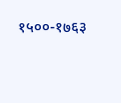१५००-१७६३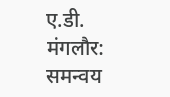ए.डी. मंगलौर: समन्वय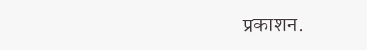प्रकाशन.